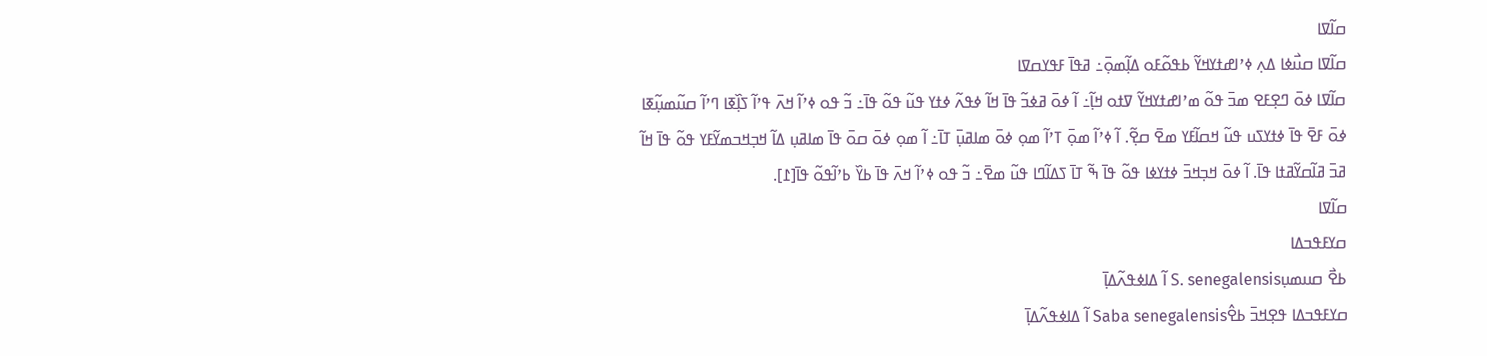ߛߊ߬ߜߊ
ߛߊ߬ߜߊ ߛߎ߯ߦߊ ߡߍ߲ ߦߴߊߝߙߌߞߌ߬ ߕߟߋ߬ߓߋ ߡߊ߲߬ߘߋ߲߫߸ ߥߟߊ߫ ߓߟߌߛߜߊ
ߛߊ߬ߜߊ ߦߋ߫ ߣߐ߲ߓߐ ߘߏ߫ ߟߋ߬ ߘߴߊߝߙߌߞߌ߬ ߜߙߋ ߞߊ߲߬߸ ߊ߬ ߦߋ߫ ߥߦߏ߬ ߟߊ߫ ߞߊ߬ ߦߟߍ߬ ߦߙߌ ߟߎ߬ ߟߋ߬ ߟߊ߫߸ ߏ߬ ߟߋ ߦߴߊ߬ ߞߍ߫ ߟߴߊ߬ ߖߊ߲߰ߧߊ ߣߴߊ߬ ߛߎ߬ߘߎ߲߬ߧߊ ߦߋ߫ ߓߐ߫ ߟߊ߫ ߦߙߌߖߎ ߟߎ߬ ߞߛߊ߬ߓߌ ߘߐ߫ ߛߐ߲߬. ߊ߬ ߦߴߊ߬ ߘߋ߲߫ ߠߴߊ߬ ߘߋ߲ ߦߋ߫ ߘߊߥߎ߲߫ ߠߊ߫߸ ߊ߬ ߘߋ߲ ߦߋ߫ ߛߋ߫ ߟߊ߫ ߘߊߥߎ߲ ߡߊ߬ ߞߏ߲ߞߏߘߌ߬ߓߌ ߟߋ߬ ߟߊ߫ ߞߊ߬ ߥߏ߫ ߥߊ߬ߛߌ߬ߥߙߊ ߟߊ߫. ߊ߬ ߦߋ߫ ߞߏ߲ߞߏ߫ ߦߙߌߦߊ ߟߋ߬ ߟߊ߫ ߒ߬ ߠߊ߫ ߖߡߊ߬ߣߊ ߟߎ߬ ߘߐ߫߸ ߏ߬ ߟߋ ߦߴߊ߬ ߞߍ߫ ߟߊ߫ ߕߌ߰ ߕߴߊ߬ߟߋ߬ ߟߊ߫[߁].
ߛߊ߬ߜߊ
ߛߌߓߟߏߡߊ
ߕߐ߯ ߛߎߘߎ߲S. senegalensis ߊ߬ ߡߊߦߟߍ߬ߡߊ߲߫
ߛߌߓߟߏߡߊ ߟߐ߲ߞߏ߫ ߕߐ߮Saba senegalensis ߊ߬ ߡߊߦߟߍ߬ߡߊ߲߫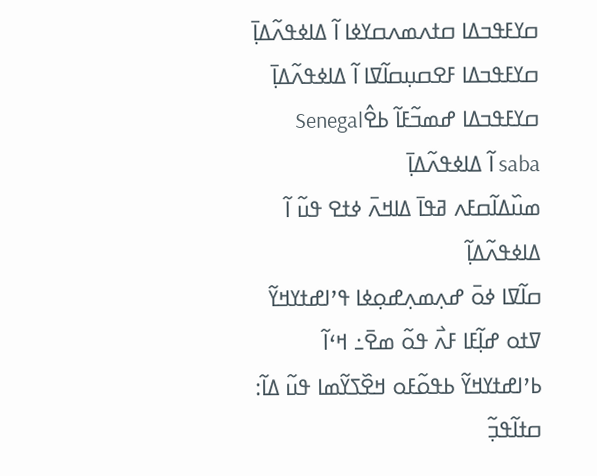ߛߌߓߟߏߡߊ ߛߙߍߘߍߛߌߦߊ ߊ߬ ߡߊߦߟߍ߬ߡߊ߲߫
ߛߌߓߟߏߡߊ ߓߐߛߎ߲ߛߊ߬ߜߊ ߊ߬ ߡߊߦߟߍ߬ߡߊ߲߫
ߛߌߓߟߏߡߊ ߝߘߏ߬ߓߊ߬ ߕߐ߮Senegal saba ߊ߬ ߡߊߦߟߍ߬ߡߊ߲߫
ߘߎ߰ߡߊ߬ߛߓߍ ߥߟߊ߫ ߡߊߞߍ߫ ߦߙߐ ߟߎ߬ ߊ߬ ߡߊߦߟߍ߬ߡߊ߲߬
ߛߊ߬ߜߊ ߦߋ߫ ߝߍ߲ߘߍ߲ߝߋ߲ߦߊ ߟߴߊߝߙߌߞߌ߬ ߜߙߋ ߝߊ߲߬ߓߊ ߓߍ߯ ߟߋ߬ ߘߐ߫߸ ߞߵߊ߬ ߕߴߊߝߙߌߞߌ߬ ߕߟߋ߬ߓߋ ߞߐ߰ߖߌ߬ߘߊ ߟߎ߬ ߡߊ߬: ߛߙߊ߬ߟߏ߲߬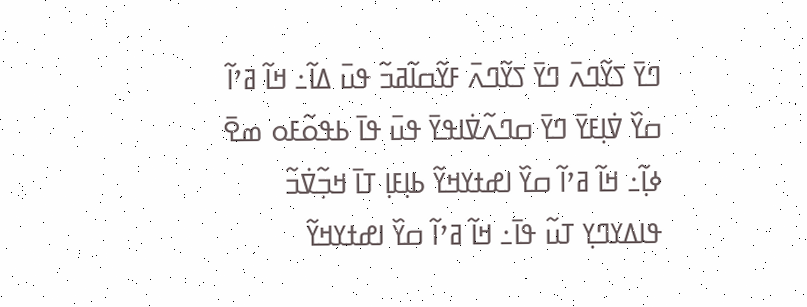ߣߌ߫ ߖߌ߬ߣߍ߫ ߣߌ߫ ߖߌ߬ߣߍ߫ ߓߌ߬ߛߊ߬ߥߏ߬ ߟߎ߫ ߡߊ߬߸ ߞߊ߬ ߥߴߊ߬ ߛߌ߰ ߜ߭ߊ߲ߓߌ߫ ߣߌ߫ ߛߣߍ߬ߜ߭ߊߟߌ߫ ߟߎ߫ ߟߊ߫ ߕߟߋ߬ߓߋ ߘߐ߫ ߦߊ߲߬߸ ߞߊ߬ ߥߴߊ߬ ߛߌ߰ ߊߝߙߌߞߌ߬ ߕߊ߲ߓߊ߲ ߠߊ߫ ߞߏ߲߬ߜ߭ߏ߬ ߟߊߡߌߣߌ߲ ߠߎ߬ ߟߊ߫߸ ߞߊ߬ ߥߴߊ߬ ߛߌ߰ ߊߝߙߌߞߌ߬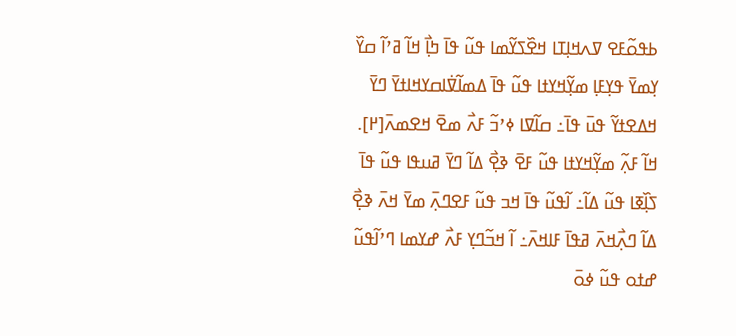ߕߟߋ߬ߓߐ ߜߍߞߊ߲ߠߊ ߞߐ߰ߖߌ߬ߘߊ ߟߎ߬ ߟߊ߫ ߤߊ߲߯ ߞߊ߬ ߥߴߊ߬ ߛߌ߰ ߌ߲ߘߌ߫ ߟߌ߲ߓߊ߲ ߘߌ߲߬ߞߌߙߊ ߟߎ߬ ߟߊ߫ ߡߘߊ߬ߜ߭ߊߛߌߞߊߙߌ߫ ߣߌ߫ ߞߡߐߙߌ߬ ߟߎ߫ ߟߊ߫߸ ߛߊ߬ߜߊ ߦߴߏ߬ ߓߍ߯ ߘߐ߫ ߞߐߘߍ߫[߂].
ߞߊ߬ ߓߍ߲߬ ߘߌ߲߬ߞߌߙߊ ߟߎ߬ ߓߐ߫ ߢߐ߲߯ ߡߊ߬ ߣߌ߫ ߥߎߟߊ ߟߎ߬ ߟߊ߫ ߖߊ߲߰ߧߊ ߟߎ߬ ߡߊ߬߸ ߊ߬ߟߎ߬ ߟߊ߫ ߞߏ ߟߎ߬ ߓߐߣߍ߲߫ ߘߌ߫ ߞߍ߫ ߢߐ߲߯ ߡߊ߬ ߣߍ߲߯ߞߍ߫ ߥߟߊ߫ ߓߊߞߍ߫߸ ߊ߬ ߞߏ߬ߣߌ߲ ߓߍ߯ ߝߌߘߊ ߣߴߊ߬ߟߎ߬ ߝߙߋ ߟߎ߬ ߦߋ߫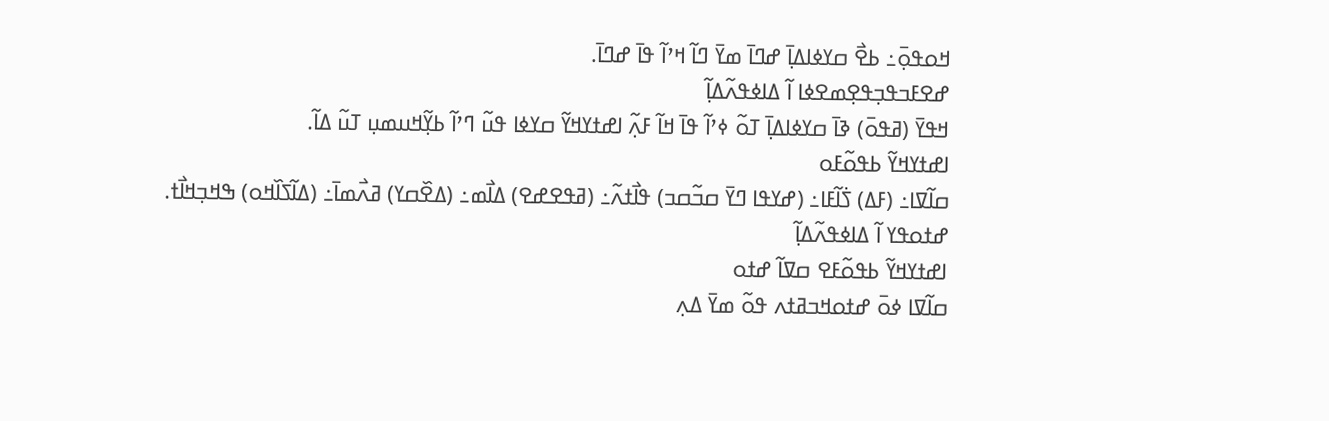ߞߋߟߋ߲߫߸ ߕߐ߯ ߛߌߦߊߡߊ߲߫ ߝߣߊ߫ ߘߌ߫ ߣߊ߬ ߞߴߊ߬ ߟߊ߫ ߝߣߊ߫.
ߝߐߓߏߟߏ߲ߟߐ߲ߘߐߦߊ ߊ߬ ߡߊߦߟߍ߬ߡߊ߲߬
ߞߟߌ߫ (ߥߟߋ߫) ߢߊ߫ ߛߌߦߊߡߊ߲߫ ߠߋ߬ ߦߴߊ߬ ߟߊ߫ ߞߊ߬ ߓߍ߲߬ ߊߝߙߌߞߌ߬ ߛߌߦߊ ߟߎ߬ ߣߴߊ߬ ߕߌ߲߬ߞߎߘߎ߲ ߠߎ߬ ߡߊ߬.
ߊߝߙߌߞߌ߬ ߕߟߋ߬ߓߋ
ߛߊ߬ߜߊ߸ (ߓߡ) ߖ߭ߊ߬ߓߊ߸ (ߝߌߟߊ ߣߌ߫ ߛߏ߬ߛߏ) ߟߊ߯ߙߍ߬߸ (ߥߟߐߝߐ) ߡߊ߯ߘ߸ (ߡߐ߰ߛߌ) ߥߍ߯ߘߊ߫߸ (ߡߊ߬ߖߊ߰ߞߋ) ߒߞߏ߲ߞߊ߯ߙ.
ߝߙߋߟߌ ߊ߬ ߡߊߦߟߍ߬ߡߊ߲߬
ߊߝߙߌߞߌ߬ ߕߟߋ߬ߓߐ ߛߜߊ߬ ߝߙߋ
ߛߊ߬ߜߊ ߦߋ߫ ߝߙߋߞߏߥߙߍ ߟߋ߬ ߘߌ߫ ߡߍ߲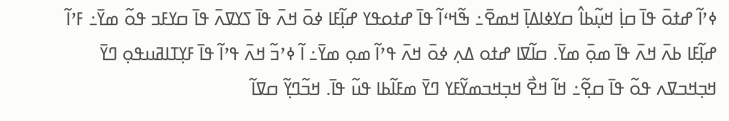ߦߴߊ߬ ߝߙߋ߫ ߟߊ߫ ߛߊ߲߭ ߞߎ߲߬ߕߊ߮ ߛߌߦߊߡߊ߲߫ ߞߘߐ߫߸ ߒ߬ߞߵߊ߬ ߟߊ߫ ߝߙߋߟߌ ߝߊ߲߬ߓߊ ߦߋ߫ ߞߍ߫ ߟߊ߫ ߖߌߜߍ߫ ߟߊ߫ ߛߌߓߏ ߟߋ߬ ߘߌ߫߸ ߓߴߊ߬ ߝߊ߲߬ߓߊ ߕߍ߫ ߞߍ߫ ߟߊ߫ ߘߋ߲߫ ߘߌ߫. ߛߊ߬ߜߊ ߝߙߋ ߡߍ߲ ߦߋ߫ ߞߍ߫ ߟߴߊ߬ ߘߋ߲ ߘߌ߫߸ ߊ߬ ߦߴߏ߬ ߞߍ߫ ߟߴߊ߬ ߟߊ߫ ߓߌ߲ߠߊߥߎߟߋ߲ ߣߌ߫ ߞߏ߲ߞߏߜߍ ߟߋ߬ ߟߊ߫ ߛߐ߲߬߸ ߞߊ߬ ߞߐ߯ ߞߏ߲ߞߏߘߌ߬ߓߌ ߣߌ߫ ߘߓߊ߬ߕߊ ߟߎ߬ ߟߊ߫. ߞߏ߬ߣߌ߲߬ ߛߜߊ߬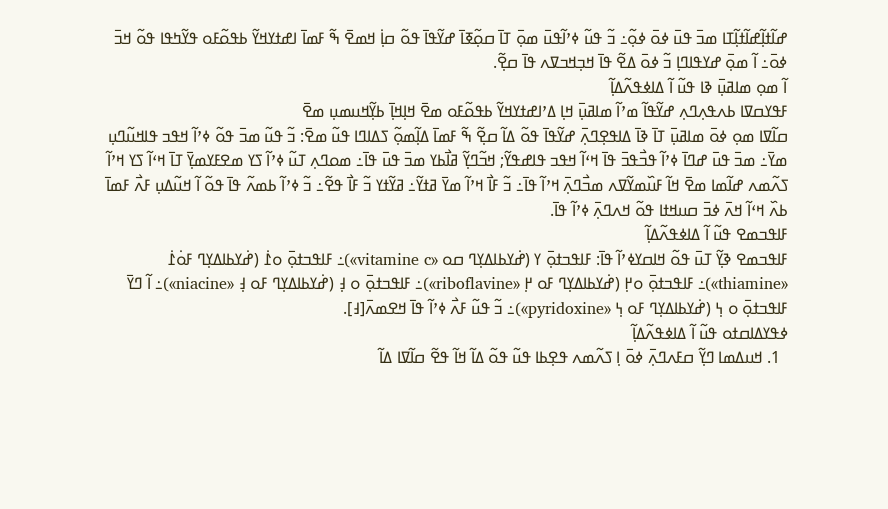ߝߊ߬ߙߊ߲߬ߝߊ߬ߙߊ߲߬ߠߊ ߘߏ߫ ߟߎ߫ ߦߋ߫ ߦߋ߲߬߸ ߏ߬ ߟߎ߬ ߦߴߊ߬ߟߎ߫ ߘߋ߲߫ ߠߊ߫ ߛߋ߲߬ߧߊ߫ ߝߌ߬ߟߊ߫ ߟߋ߬ ߛߊ߲߭ ߞߘߐ߫ ߒ߬ ߓߘߊ߫ ߊߝߙߌߞߌ߬ ߕߟߋ߬ߓߋ ߟߌ߬ߤߟߊ ߟߋ߬ ߞߏ߫ ߦߋ߫߸ ߊ߬ ߘߋ߲߫ ߝߌߟߊߣߊ߲ ߏ߬ ߦߋ߫ ߡߐ߬ ߟߊ߫ ߞߏ߲ߞߏߜߍ ߟߊ߫ ߛߐ߲߬.
ߊ߬ ߘߋ߲ ߘߊߥߎ߲߫ ߢߊ ߟߎ߬ ߊ߬ ߡߊߦߟߍ߬ߡߊ߲߬
ߓߟߌߛߜߊ ߕߍߟߍ߲ߣߍ߲ ߝߌ߬ߟߊ߬ ߘߴߊ߬ ߘߊߥߎ߲߫ ߞߊ߲ ߡߴߊߝߙߌߞߌ߬ ߕߟߋ߬ߓߋ ߘߐ߫ ߞߊ߲ߞߊ߲߫ ߕߌ߲߬ߞߎߘߎ߲ ߘߐ߫
ߛߊ߬ߜߊ ߘߋ߲ ߦߋ߫ ߘߊߥߎ߲߫ ߠߊ߫ ߢߊ߫ ߡߊߟߐ߲ߣߍ߲߫ ߝߌ߬ߟߊ߫ ߟߋ߬ ߡߊ߬ ߛߐ߲߬ ߒ߬ ߓߘߊ߫ ߡߊ߲߬ߘߋ߲߬ ߖߡߊߣߊ ߟߎ߬ ߘߐ߫: ߏ߬ ߟߎ߬ ߘߏ߫ ߟߋ߬ ߦߴߊ߬ ߞߟߏ ߟߊߞߎ߬ߣߎ߲ ߘߌ߫߸ ߘߏ߫ ߟߎ߫ ߝߣߊ߫ ߦߴߊ߬ ߟߏ߯ߟߏ߫ ߟߊ߫ ߞߵߊ߬ ߞߟߏ ߟߊߝߟߌ߬; ߞߏ߬ߣߌ߲߬ ߥߊ߯ߕߌ ߘߏ߫ ߟߎ߫ ߟߊ߫߸ ߘߋߣߍ߲ ߠߎ߬ ߦߴߊ߬ ߖߌ ߘߐߓߌߘߌ߲߫ ߠߊ߫ ߞߵߊ߬ ߖߌ ߞߴߊ߬ ߖߍ߬ߘߍ ߝߊ߬ߘߊ ߘߐ߫ ߞߊ߬ ߓߎ߰ߘߌ߬ߜߍ ߘߏ߯ߣߍ߲߫ ߞߴߊ߬ ߟߊ߫߸ ߏ߬ ߓߊ߯ ߞߴߊ߬ ߘߌ߫ ߥߙߌ߬߸ ߥߌ߬ߙߌ ߏ߬ ߓߊ߯ ߟߐ߬߸ ߏ߬ ߦߴߊ߬ ߕߘߍ߬ ߟߊ߫ ߟߋ߬ ߊ߬ ߞߎ߬ߡߎ߲ ߓߍ߯ ߓߘߊ߫ ߕߍ߰ ߞߵߊ߬ ߞߍ߫ ߦߏ߫ ߛߎߞߙߊ ߟߋ߬ ߞߍߣߍ߲߫ ߦߴߊ߬ ߟߊ߫.
ߓߊߟߏߘߐ ߟߎ߬ ߊ߬ ߡߊߦߟߍ߬ߡߊ߲߬
ߓߊߟߏߘߐ ߢߌ߲߬ ߠߎ߫ ߟߋ߬ ߞߊߛߌߦߴߊ߬ ߟߊ߫: ߓߊߟߏߙߋ߲߫ ߌ (ߝ߭ߌߕߊߡߌ߲ߣ ߛߋ «vitamine c»)߸ ߓߊߟߏߙߋ߲߫ ߋ߁߭ (ߝ߭ߌߕߊߡߌ߲ߣ ߓߋ߭߁߭ «thiamine»)߸ ߓߊߟߏߙߋ߲߫ ߋ߂߲ (ߝ߭ߌߕߊߡߌ߲ߣ ߓߋ ߂߲ «riboflavine»)߸ ߓߊߟߏߙߋ߲߫ ߋ ߃߲ (ߝ߭ߌߕߊߡߌ߲ߣ ߓߋ ߃߲ «niacine»)߸ ߊ߬ ߣߌ߫ ߓߊߟߏߙߋ߲߫ ߋ ߆߲ (ߝ߭ߌߕߊߡߌ߲ߣ ߓߋ ߆߲ «pyridoxine»)߸ ߏ߬ ߟߎ߬ ߓߍ߯ ߦߴߊ߬ ߟߊ߫ ߞߐߘߍ߫[߃].
ߦߟߌߡߊߛߙߋ ߟߎ߬ ߊ߬ ߡߊߦߟߍ߬ߡߊ߲߬
  1. ߞߎߡߘߊ ߣߌ߲߬ ߛߓߍߣߍ߲߫ ߦߋ߫ ߊ߲ ߖߍ߬ߘߍ ߟߐ߲ߕߊ ߟߎ߬ ߟߋ߬ ߡߊ߬ ߞߊ߬ ߟߐ߬ ߛߊ߬ߜߊ ߡߊ߬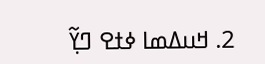2. ߞߎߡߘߊ ߦߙߐ ߣߌ߲߬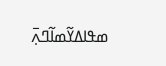ߘߟߊߡߌ߬ߘߊ߬ߣߍ߲߫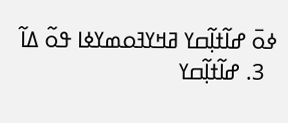ߦߋ߫ ߝߊ߬ߙߊ߲߬ߛߌ ߥߞߌߔߋߘߌߦߊ ߟߋ߬ ߡߊ߬
  3. ߝߊ߬ߙߊ߲߬ߛߌ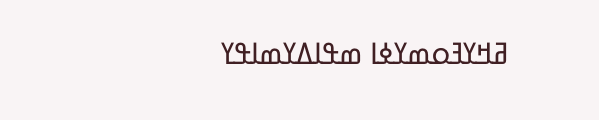ߥߞߌߔߋߘߌߦߊ ߘߟߊߡߌߘߊߟߌ